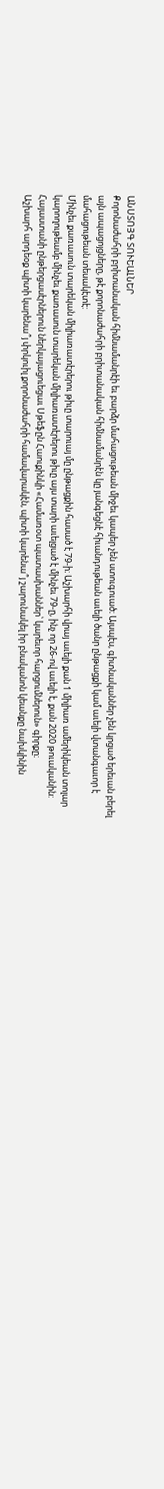ԱՆՍՏՈՅԳ ՏՈՒԵԱԼՆԵՐ
Քորոնաժահրի բրիտանական հիմնամանրէի եւ բարձր մահացութեան միջեւ կապեր չեն ստուգուած։ Այսպէս, գիտնականներ չեն կրցած երեւան բերել այն ապացոյցները, թէ քորոնաժահրի բրիտանական հիմնամանրէն կը յանգեցնէ հիւանդութեան աւելի ծանր ընթացքի կամ աւելի վտանգաւոր է մահացութեան տեսակէտէ:
Մինչեւ քառասուն տարեկան միլիառատէրերու թիւը տարուայ մը ընթացքին հասած է 79-ի։ Աշխարհի վրայ աւելի քան 1 միլիառ ամերիկեան տոլար կարողութեամբ մինչեւ քառասուն տարեկան միլիառատէրերու թիւը այս տարի աւելցած է մինչեւ 79-ը, ինչ որ 26-ով աւելի է, քան 2020 թուականին:
Հայաստանի ընթերցասէրներուն ներկայացուեցաւ Սթեֆըն Հաուքինկի «Համառօտ պատասխաններ՝ կարեւոր հարցումներուն» գիրքը։
Աշխարհ արդեօք պիտի կարենա՞յ փրկուիլ քորոնաժահրի համավարակէն, պիտի կարենա՞յ շարունակել իր բնականոն կեանքը նախկինին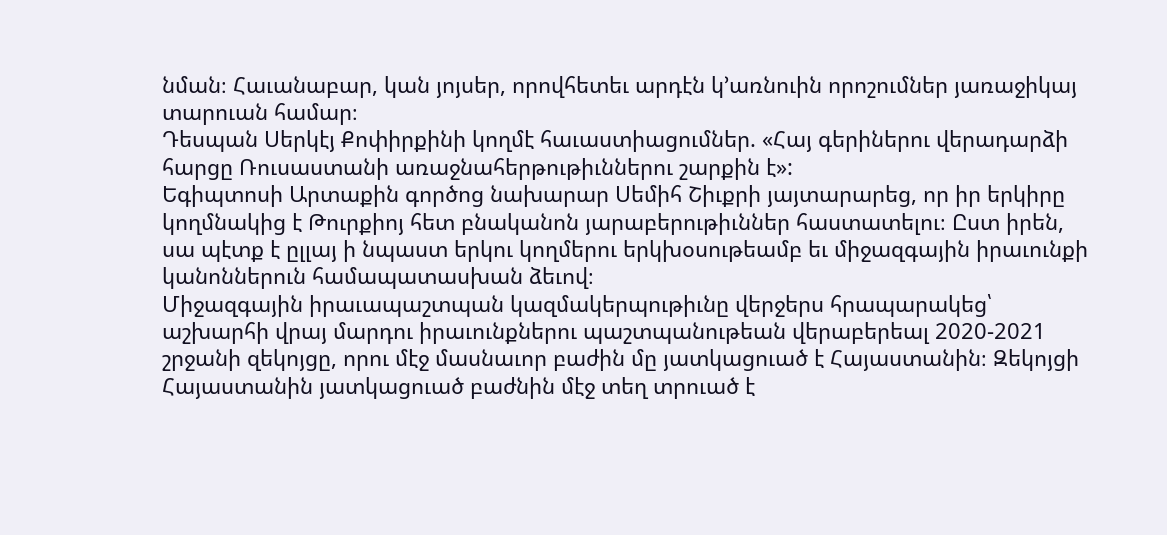նման։ Հաւանաբար, կան յոյսեր, որովհետեւ արդէն կ՚առնուին որոշումներ յառաջիկայ տարուան համար։
Դեսպան Սերկէյ Քոփիրքինի կողմէ հաւաստիացումներ. «Հայ գերիներու վերադարձի հարցը Ռուսաստանի առաջնահերթութիւններու շարքին է»:
Եգիպտոսի Արտաքին գործոց նախարար Սեմիհ Շիւքրի յայտարարեց, որ իր երկիրը կողմնակից է Թուրքիոյ հետ բնականոն յարաբերութիւններ հաստատելու։ Ըստ իրեն, սա պէտք է ըլլայ ի նպաստ երկու կողմերու երկխօսութեամբ եւ միջազգային իրաւունքի կանոններուն համապատասխան ձեւով։
Միջազգային իրաւապաշտպան կազմակերպութիւնը վերջերս հրապարակեց՝ աշխարհի վրայ մարդու իրաւունքներու պաշտպանութեան վերաբերեալ 2020-2021 շրջանի զեկոյցը, որու մէջ մասնաւոր բաժին մը յատկացուած է Հայաստանին։ Զեկոյցի Հայաստանին յատկացուած բաժնին մէջ տեղ տրուած է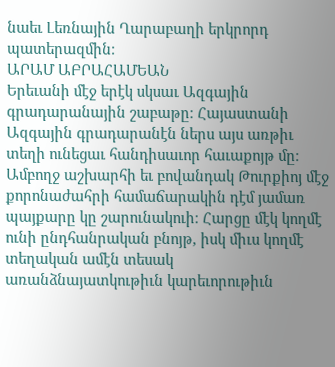նաեւ Լեռնային Ղարաբաղի երկրորդ պատերազմին։
ԱՐԱՄ ԱԲՐԱՀԱՄԵԱՆ
Երեւանի մէջ երէկ սկսաւ Ազգային գրադարանային շաբաթը։ Հայաստանի Ազգային գրադարանէն ներս այս առթիւ տեղի ունեցաւ հանդիսաւոր հաւաքոյթ մը։
Ամբողջ աշխարհի եւ բովանդակ Թուրքիոյ մէջ քորոնաժահրի համաճարակին դէմ յամառ պայքարը կը շարունակուի։ Հարցը մէկ կողմէ ունի ընդհանրական բնոյթ, իսկ միւս կողմէ տեղական ամէն տեսակ առանձնայատկութիւն կարեւորութիւն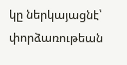կը ներկայացնէ՝ փորձառութեան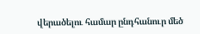վերածելու համար ընդհանուր մեծ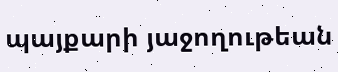պայքարի յաջողութեան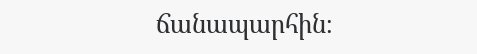ճանապարհին։